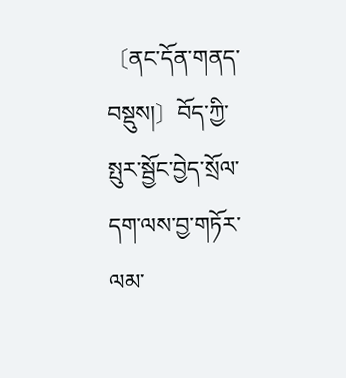〔ནང་དོན་གནད་བསྡུས།〕བོད་ཀྱི་སྤུར་སྦྱོང་བྱེད་སྲོལ་དག་ལས་བྱ་གཏོར་ལམ་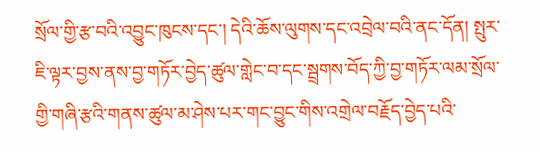སྲོལ་གྱི་རྩ་བའི་འབྱུང་ཁུངས་དང་། དེའི་ཆོས་ལུགས་དང་འབྲེལ་བའི་ནང་དོན། སྤུར་ཇི་ལྟར་བྱས་ནས་བྱ་གཏོར་བྱེད་ཚུལ་གླེང་བ་དང་སྦྲགས་བོད་ཀྱི་བྱ་གཏོར་ལམ་སྲོལ་གྱི་གཞི་རྩའི་གནས་ཚུལ་མ་ཤེས་པར་གང་བྱུང་གིས་འགྲེལ་བརྗོད་བྱེད་པའི་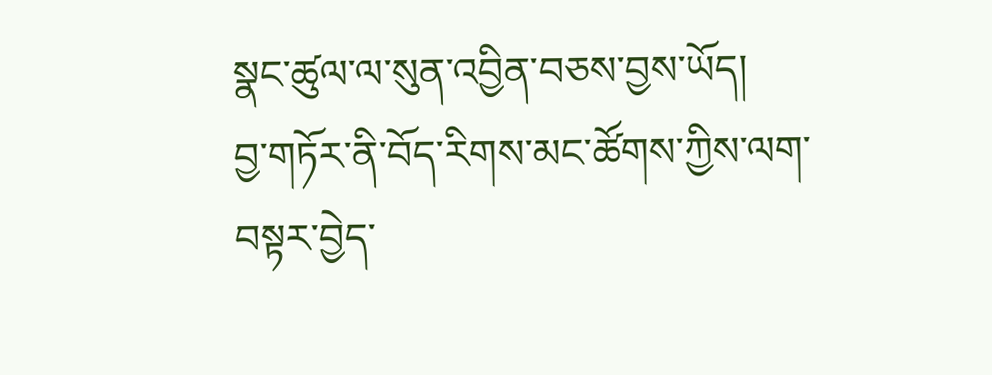སྣང་ཚུལ་ལ་སུན་འབྱིན་བཅས་བྱས་ཡོད།
བྱ་གཏོར་ནི་བོད་རིགས་མང་ཚོགས་ཀྱིས་ལག་བསྟར་བྱེད་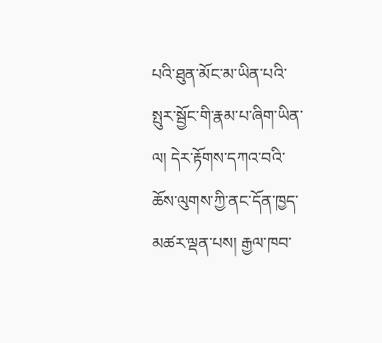པའི་ཐུན་མོང་མ་ཡིན་པའི་སྤུར་སྦྱོང་གི་རྣམ་པ་ཞིག་ཡིན་ལ། དེར་རྟོགས་དཀའ་བའི་ཆོས་ལུགས་ཀྱི་ནང་དོན་ཁྱད་མཚར་ལྡན་པས། རྒྱལ་ཁབ་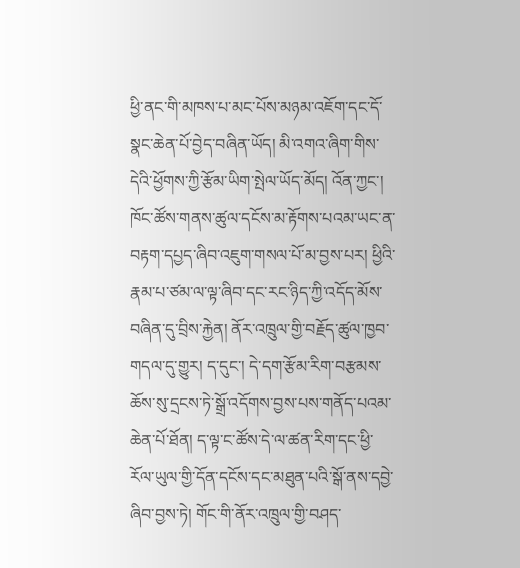ཕྱི་ནང་གི་མཁས་པ་མང་པོས་མཉམ་འཇོག་དང་དོ་སྣང་ཆེན་པོ་བྱེད་བཞིན་ཡོད། མི་འགའ་ཞིག་གིས་དེའི་ཕྱོགས་ཀྱི་རྩོམ་ཡིག་སྤེལ་ཡོད་མོད། འོན་ཀྱང་། ཁོང་ཚོས་གནས་ཚུལ་དངོས་མ་རྟོགས་པའམ་ཡང་ན་བརྟག་དཔྱད་ཞིབ་འཇུག་གསལ་པོ་མ་བྱས་པར། ཕྱིའི་རྣམ་པ་ཙམ་ལ་ལྟ་ཞིབ་དང་རང་ཉིད་ཀྱི་འདོད་མོས་བཞིན་དུ་བྲིས་རྐྱེན། ནོར་འཁྲུལ་གྱི་བརྗོད་ཚུལ་ཁྱབ་གདལ་དུ་གྱུར། ད་དུང་། དེ་དག་རྩོམ་རིག་བརྩམས་ཆོས་སུ་དྲངས་ཏེ་སྒྲོ་འདོགས་བྱས་པས་གནོད་པའམ་ཆེན་པོ་ཐོན། ད་ལྟ་ང་ཚོས་དེ་ལ་ཚན་རིག་དང་ཕྱི་རོལ་ཡུལ་གྱི་དོན་དངོས་དང་མཐུན་པའི་སྒོ་ནས་དབྱེ་ཞིབ་བྱས་ཏེ། གོང་གི་ནོར་འཁྲུལ་གྱི་བཤད་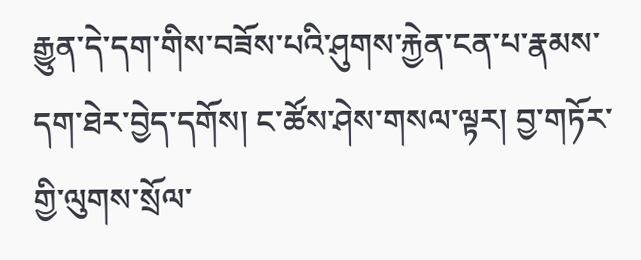རྒྱུན་དེ་དག་གིས་བཟོས་པའི་ཤུགས་རྐྱེན་ངན་པ་རྣམས་དག་ཐེར་བྱེད་དགོས། ང་ཚོས་ཤེས་གསལ་ལྟར། བྱ་གཏོར་གྱི་ལུགས་སྲོལ་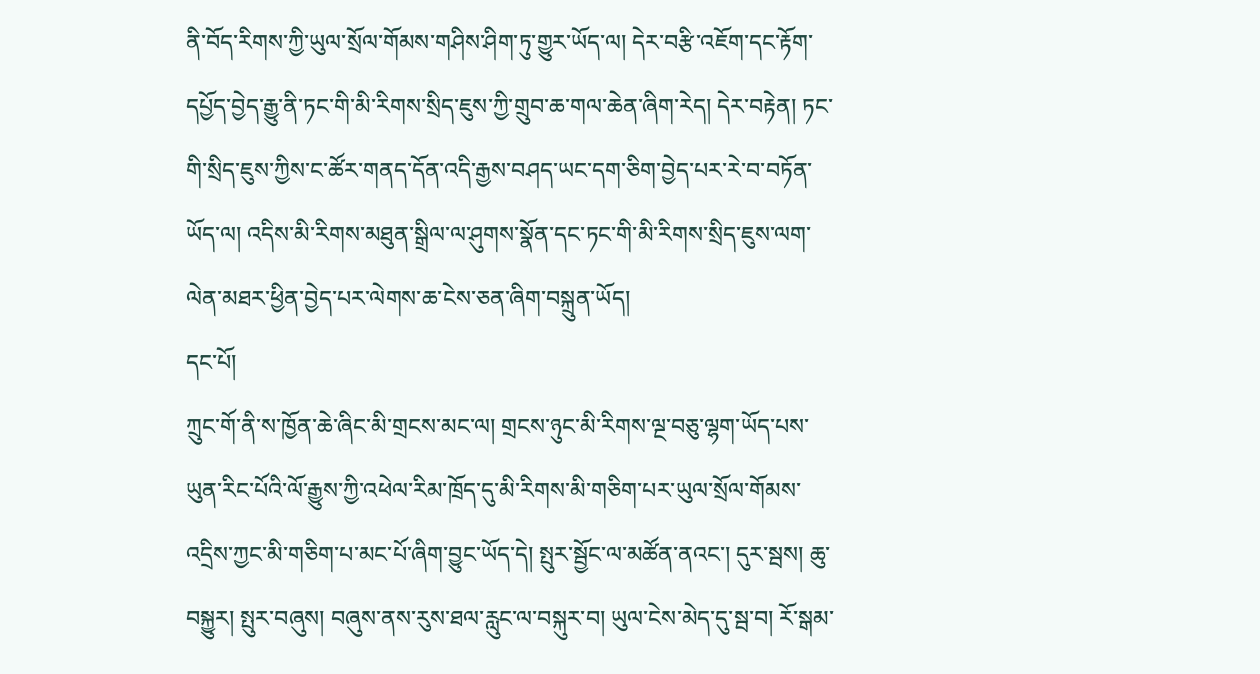ནི་བོད་རིགས་ཀྱི་ཡུལ་སྲོལ་གོམས་གཤིས་ཤིག་ཏུ་གྱུར་ཡོད་ལ། དེར་བརྩི་འཇོག་དང་རྟོག་དཔྱོད་བྱེད་རྒྱུ་ནི་ཏང་གི་མི་རིགས་སྲིད་ཇུས་ཀྱི་གྲུབ་ཆ་གལ་ཆེན་ཞིག་རེད། དེར་བརྟེན། ཏང་གི་སྲིད་ཇུས་ཀྱིས་ང་ཚོར་གནད་དོན་འདི་རྒྱས་བཤད་ཡང་དག་ཅིག་བྱེད་པར་རེ་བ་བཏོན་ཡོད་ལ། འདིས་མི་རིགས་མཐུན་སྒྲིལ་ལ་ཤུགས་སྣོན་དང་ཏང་གི་མི་རིགས་སྲིད་ཇུས་ལག་ལེན་མཐར་ཕྱིན་བྱེད་པར་ལེགས་ཆ་ངེས་ཅན་ཞིག་བསྐྲུན་ཡོད།
དང་པོ།
ཀྲུང་གོ་ནི་ས་ཁྱོན་ཆེ་ཞིང་མི་གྲངས་མང་ལ། གྲངས་ཉུང་མི་རིགས་ལྔ་བཅུ་ལྷག་ཡོད་པས་ཡུན་རིང་པོའི་ལོ་རྒྱུས་ཀྱི་འཕེལ་རིམ་ཁྲོད་དུ་མི་རིགས་མི་གཅིག་པར་ཡུལ་སྲོལ་གོམས་འདྲིས་ཀྱང་མི་གཅིག་པ་མང་པོ་ཞིག་བྱུང་ཡོད་དེ། སྤུར་སྦྱོང་ལ་མཚོན་ནའང་། དུར་སྦས། ཆུ་བསྐྱུར། སྤུར་བཞུས། བཞུས་ནས་རུས་ཐལ་རླུང་ལ་བསྐུར་བ། ཡུལ་ངེས་མེད་དུ་སྦ་བ། རོ་སྒམ་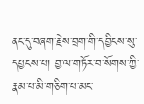ནང་དུ་བཞག་རྗེས་བྲག་གི་དབྱིངས་སུ་དཔྱངས་པ། བྱ་ལ་གཏོར་བ་སོགས་ཀྱི་རྣམ་པ་མི་གཅིག་པ་མང་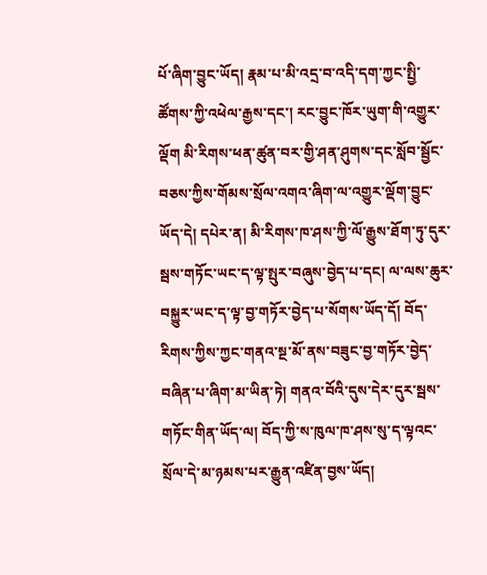པོ་ཞིག་བྱུང་ཡོད། རྣམ་པ་མི་འདྲ་བ་འདི་དག་ཀྱང་སྤྱི་ཚོགས་ཀྱི་འཕེལ་རྒྱས་དང་། རང་བྱུང་ཁོར་ཡུག་གི་འགྱུར་ལྡོག མི་རིགས་ཕན་ཚུན་བར་གྱི་ཤན་ཤུགས་དང་སློབ་སྦྱོང་བཅས་ཀྱིས་གོམས་སྲོལ་འགའ་ཞིག་ལ་འགྱུར་ལྡོག་བྱུང་ཡོད་དེ། དཔེར་ན། མི་རིགས་ཁ་ཤས་ཀྱི་ལོ་རྒྱུས་ཐོག་ཏུ་དུར་སྦས་གཏོང་ཡང་ད་ལྟ་སྤུར་བཞུས་བྱེད་པ་དང། ལ་ལས་ཆུར་བསྐྱུར་ཡང་ད་ལྟ་བྱ་གཏོར་བྱེད་པ་སོགས་ཡོད་དོ། བོད་རིགས་ཀྱིས་ཀྱང་གནའ་སྔ་མོ་ནས་བཟུང་བྱ་གཏོར་བྱེད་བཞིན་པ་ཞིག་མ་ཡིན་ཏེ། གནའ་བོའི་དུས་དེར་དུར་སྦས་གཏོང་གིན་ཡོད་ལ། བོད་ཀྱི་ས་ཁུལ་ཁ་ཤས་སུ་ད་ལྟའང་སྲོལ་དེ་མ་ཉམས་པར་རྒྱུན་འཛིན་བྱས་ཡོད།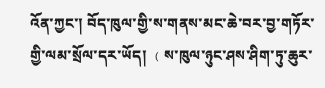འོན་ཀྱང་། བོད་ཁུལ་གྱི་ས་གནས་མང་ཆེ་བར་བྱ་གཏོར་གྱི་ལམ་སྲོལ་དར་ཡོད། ﹙ས་ཁུལ་ཉུང་ཤས་ཤིག་ཏུ་ཆུར་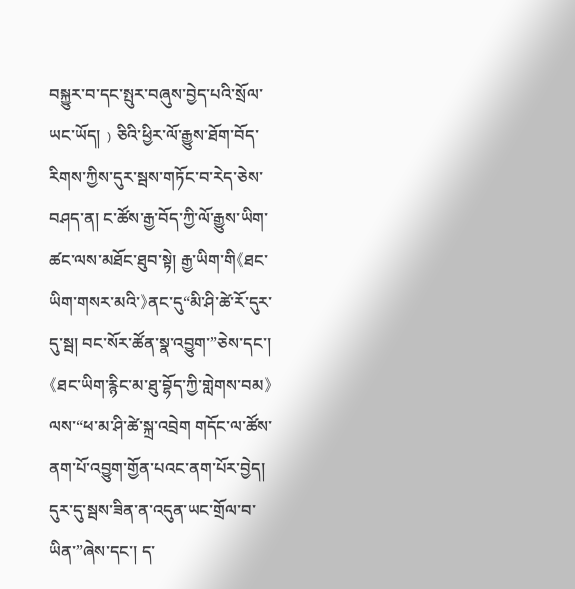བསྐྱུར་བ་དང་སྤུར་བཞུས་བྱེད་པའི་སྲོལ་ཡང་ཡོད།﹚ཅིའི་ཕྱིར་ལོ་རྒྱུས་ཐོག་བོད་རིགས་ཀྱིས་དུར་སྦས་གཏོང་བ་རེད་ཅེས་བཤད་ན། ང་ཚོས་རྒྱ་བོད་ཀྱི་ལོ་རྒྱུས་ཡིག་ཚང་ལས་མཐོང་ཐུབ་སྟེ། རྒྱ་ཡིག་གི《ཐང་ཡིག་གསར་མའི་》ནང་དུ“མི་ཤི་ཚེ་རོ་དུར་དུ་སྦ། བང་སོར་ཚོན་སྣ་འབྱུག་”ཅེས་དང་། 《ཐང་ཡིག་རྙིང་མ་ཐུ་བྷོད་ཀྱི་གླེགས་བམ》ལས་“ཕ་མ་ཤི་ཚེ་སྐྲ་འབྲེག གདོང་ལ་ཚོས་ནག་པོ་འབྱུག་གྱོན་པའང་ནག་པོར་བྱེད། དུར་དུ་སྦས་ཟིན་ན་འདུན་ཡང་གྲོལ་བ་ཡིན་”ཞེས་དང་། ད་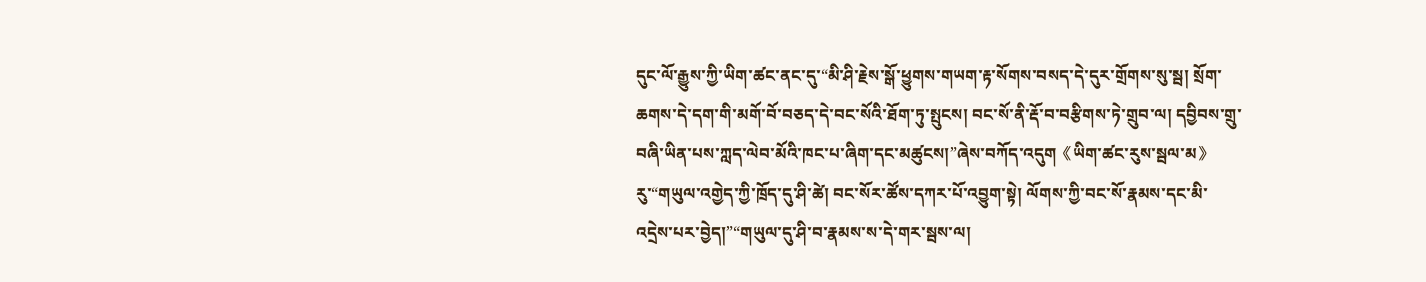དུང་ལོ་རྒྱུས་ཀྱི་ཡིག་ཚང་ནང་དུ་“མི་ཤི་རྗེས་སྒོ་ཕྱུགས་གཡག་རྟ་སོགས་བསད་དེ་དུར་གྲོགས་སུ་སྦ། སྲོག་ཆགས་དེ་དག་གི་མགོ་བོ་བཅད་དེ་བང་སོའི་ཐོག་ཏུ་སྤུངས། བང་སོ་ནི་རྡོ་བ་བརྩིགས་ཏེ་གྲུབ་ལ། དབྱིབས་གྲུ་བཞི་ཡིན་པས་ཀླད་ལེབ་མོའི་ཁང་པ་ཞིག་དང་མཚུངས།”ཞེས་བཀོད་འདུག《ཡིག་ཚང་རུས་སྦལ་མ》རུ་“གཡུལ་འགྱེད་ཀྱི་ཁྲོད་དུ་ཤི་ཚེ། བང་སོར་ཚོས་དཀར་པོ་འབྱུག་སྟེ། ལོགས་ཀྱི་བང་སོ་རྣམས་དང་མི་འདྲེས་པར་བྱེད།”“གཡུལ་དུ་ཤི་བ་རྣམས་ས་དེ་གར་སྦས་ལ།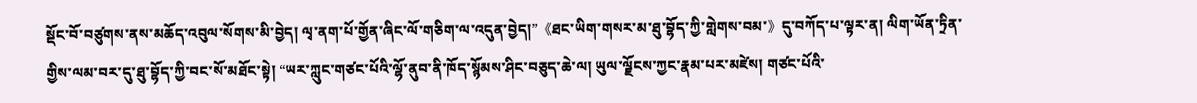སྡོང་བོ་བཙུགས་ནས་མཆོད་འབུལ་སོགས་མི་བྱེད། ལྭ་ནག་པོ་གྱོན་ཞིང་ལོ་གཅིག་ལ་འདུན་བྱེད།”《ཐང་ཡིག་གསར་མ་ཐུ་བྷོད་ཀྱི་གླེགས་བམ་》དུ་བཀོད་པ་ལྟར་ན། ལིག་ཡོན་ཏྲིན་གྱིས་ལམ་བར་དུ་ཐུ་བྷོད་ཀྱི་བང་སོ་མཐོང་སྟེ། “ཡར་ཀླུང་གཙང་པོའི་ལྷོ་ནུབ་ནི་ཁོད་སྙོམས་ཤིང་བཅུད་ཆེ་ལ། ཡུལ་ལྗོངས་ཀྱང་རྣམ་པར་མཛེས། གཙང་པོའི་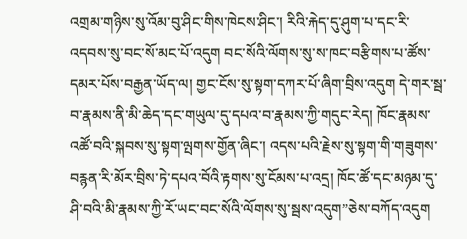འགྲམ་གཉིས་སུ་འོམ་བུ་ཤིང་གིས་ཁེངས་ཤིང་། རིའི་རྐེད་དུ་ཤུག་པ་དང་རི་འདབས་སུ་བང་སོ་མང་པོ་འདུག བང་སོའི་ལོགས་སུ་ས་ཁང་བརྩིགས་པ་ཚོས་དམར་པོས་བརྒྱན་ཡོད་ལ། གྱང་ངོས་སུ་སྟག་དཀར་པོ་ཞིག་བྲིས་འདུག དེ་གར་སྦ་བ་རྣམས་ནི་མི་ཆེད་དང་གཡུལ་དུ་དཔའ་བ་རྣམས་ཀྱི་གདུང་རེད། ཁོང་རྣམས་འཚོ་བའི་སྐབས་སུ་སྟག་ལྤགས་གྱོན་ཞིང་། འདས་པའི་རྗེས་སུ་སྟག་གི་གཟུགས་བརྙན་རི་མོར་བྲིས་ཏེ་དཔའ་བོའི་རྟགས་སུ་ངོམས་པ་འདྲ། ཁོང་ཚོ་དང་མཉམ་དུ་ཤི་བའི་མི་རྣམས་ཀྱི་རོ་ཡང་བང་སོའི་ལོགས་སུ་སྦས་འདུག”ཅེས་བཀོད་འདུག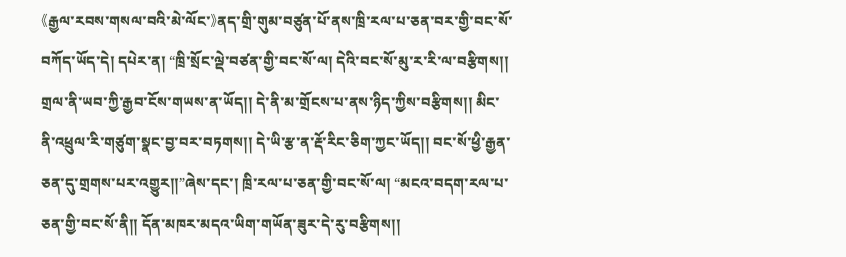《རྒྱལ་རབས་གསལ་བའི་མེ་ལོང་》ནད་གྲི་གུམ་བཙུན་པོ་ནས་ཁྲི་རལ་པ་ཅན་བར་གྱི་བང་སོ་བཀོད་ཡོད་དེ། དཔེར་ན། “ཁྲི་སྲོང་ལྡེ་བཙན་གྱི་བང་སོ་ལ། དེའི་བང་སོ་མུ་ར་རི་ལ་བརྩིགས།། གྲལ་ནི་ཡབ་ཀྱི་རྒྱབ་ངོས་གཡས་ན་ཡོད།། དེ་ནི་མ་གྲོངས་པ་ནས་ཉིད་ཀྱིས་བརྩིགས།། མིང་ནི་འཕྲུལ་རི་གཙུག་སྣང་བྱ་བར་བཏགས།། དེ་ཡི་རྩ་ན་རྡོ་རིང་ཅིག་ཀྱང་ཡོད།། བང་སོ་ཕྱི་རྒྱན་ཅན་དུ་གྲགས་པར་འགྱུར།།”ཞེས་དང་། ཁྲི་རལ་པ་ཅན་གྱི་བང་སོ་ལ། “མངའ་བདག་རལ་པ་ཅན་གྱི་བང་སོ་ནི།། དོན་མཁར་མདའ་ཡིག་གཡོན་ཟུར་དེ་རུ་བརྩིགས།།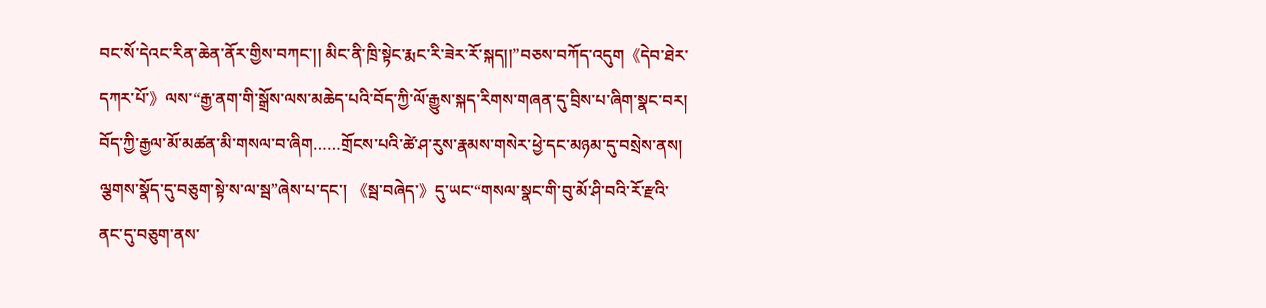བང་སོ་དེའང་རིན་ཆེན་ནོར་གྱིས་བཀང་།། མིང་ནི་ཁྲི་སྟེང་རྨང་རི་ཟེར་རོ་སྐད།།”བཅས་བཀོད་འདུག《དེབ་ཐེར་དཀར་པོ་》ལས་“རྒྱ་ནག་གི་སྒྲོས་ལས་མཆེད་པའི་བོད་ཀྱི་ལོ་རྒྱུས་སྐད་རིགས་གཞན་དུ་བྲིས་པ་ཞིག་སྣང་བར། བོད་ཀྱི་རྒྱལ་མོ་མཚན་མི་གསལ་བ་ཞིག……གྲོངས་པའི་ཚེ་ཤ་རུས་རྣམས་གསེར་ཕྱེ་དང་མཉམ་དུ་བསྲེས་ནས། ལྕགས་སྣོད་དུ་བཅུག་སྟེ་ས་ལ་སྦ”ཞེས་པ་དང་། 《སྦ་བཞེད་》དུ་ཡང་“གསལ་སྣང་གི་བུ་མོ་ཤི་བའི་རོ་རྫའི་ནང་དུ་བཅུག་ནས་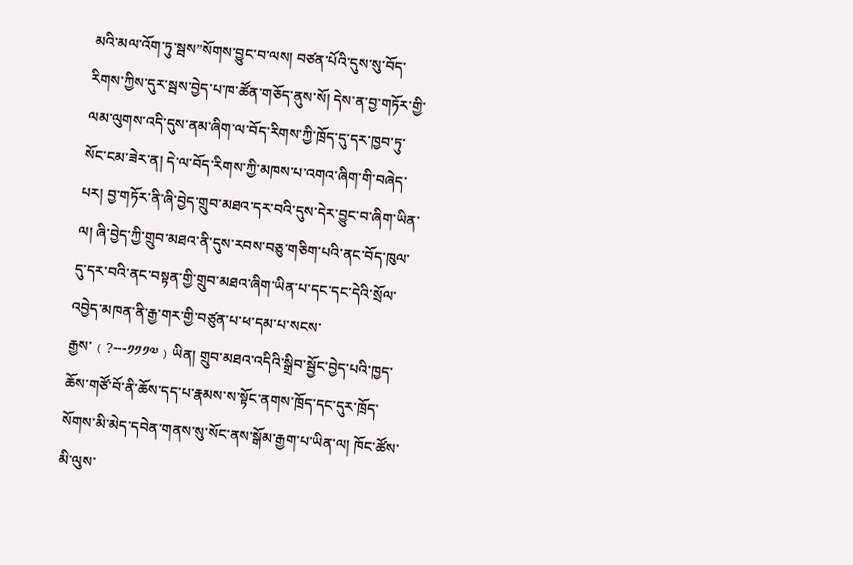མའི་མལ་འོག་ཏུ་སྦས”སོགས་བྱུང་བ་ལས། བཙན་པོའི་དུས་སུ་བོད་རིགས་ཀྱིས་དུར་སྦས་བྱེད་པ་ཁ་ཚོན་གཅོད་ནུས་སོ། དེས་ན་བྱ་གཏོར་གྱི་ལམ་ལུགས་འདི་དུས་ནམ་ཞིག་ལ་བོད་རིགས་ཀྱི་ཁྲོད་དུ་དར་ཁྱབ་ཏུ་སོང་ངམ་ཟེར་ན། དེ་ལ་བོད་རིགས་ཀྱི་མཁས་པ་འགའ་ཞིག་གི་བཞེད་པར། བྱ་གཏོར་ནི་ཞི་བྱེད་གྲུབ་མཐའ་དར་བའི་དུས་དེར་བྱུང་བ་ཞིག་ཡིན་ལ། ཞི་བྱེད་ཀྱི་གྲུབ་མཐའ་ནི་དུས་རབས་བཅུ་གཅིག་པའི་ནང་བོད་ཁུལ་དུ་དར་བའི་ནང་བསྟན་གྱི་གྲུབ་མཐའ་ཞིག་ཡིན་པ་དང་དང་དེའི་སྲོལ་འབྱེད་མཁན་ནི་རྒྱ་གར་གྱི་བཙུན་པ་ཕ་དམ་པ་སངས་རྒྱས་﹙?---༡༡༡༧﹚ཡིན། གྲུབ་མཐའ་འདིའི་སྒྲིབ་སྦྱོང་བྱེད་པའི་ཁྱད་ཆོས་གཙོ་བོ་ནི་ཆོས་དད་པ་རྣམས་ས་སྟོང་ནགས་ཁྲོད་དང་དུར་ཁྲོད་སོགས་མི་མེད་དབེན་གནས་སུ་སོང་ནས་སྒོམ་རྒྱག་པ་ཡིན་ལ། ཁོང་ཚོས་མི་ལུས་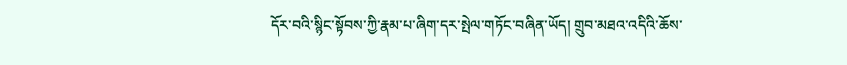དོར་བའི་སྙིང་སྟོབས་ཀྱི་རྣམ་པ་ཞིག་དར་སྤེལ་གཏོང་བཞིན་ཡོད། གྲུབ་མཐའ་འདིའི་ཆོས་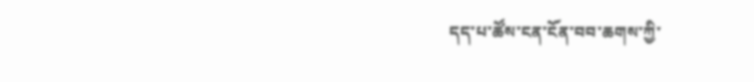དད་པ་ཚོས་ངན་ངོན་བབ་ཆགས་ཀྱི་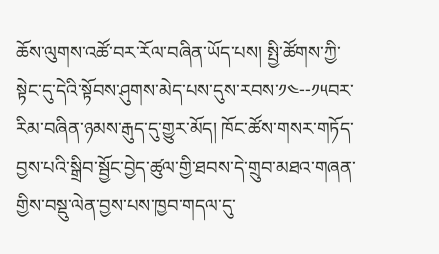ཆོས་ལུགས་འཚོ་བར་རོལ་བཞིན་ཡོད་པས། སྤྱི་ཚོགས་ཀྱི་སྟེང་དུ་དེའི་སྟོབས་ཤུགས་མེད་པས་དུས་རབས་༡༤--༡༥བར་རིམ་བཞིན་ཉམས་རྒུད་དུ་གྱུར་མོད། ཁོང་ཚོས་གསར་གཏོད་བྱས་པའི་སྒྲིབ་སྦྱོང་བྱེད་ཚུལ་གྱི་ཐབས་དེ་གྲུབ་མཐའ་གཞན་གྱིས་བསྡུ་ལེན་བྱས་པས་ཁྱབ་གདལ་དུ་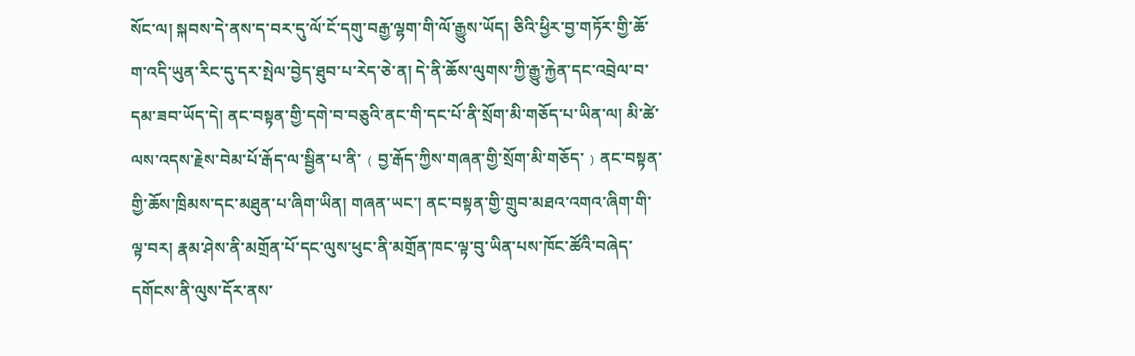སོང་ལ། སྐབས་དེ་ནས་ད་བར་དུ་ལོ་ངོ་དགུ་བརྒྱ་ལྷག་གི་ལོ་རྒྱུས་ཡོད། ཅིའི་ཕྱིར་བྱ་གཏོར་གྱི་ཆོ་ག་འདི་ཡུན་རིང་དུ་དར་སྤེལ་བྱེད་ཐུབ་པ་རེད་ཅེ་ན། དེ་ནི་ཆོས་ལུགས་ཀྱི་རྒྱུ་རྐྱེན་དང་འབྲེལ་བ་དམ་ཟབ་ཡོད་དེ། ནང་བསྟན་གྱི་དགེ་བ་བཅུའི་ནང་གི་དང་པོ་ནི་སྲོག་མི་གཅོད་པ་ཡིན་ལ། མི་ཚེ་ལས་འདས་རྗེས་བེམ་པོ་རྒོད་ལ་སྦྱིན་པ་ནི་﹙བྱ་རྒོད་ཀྱིས་གཞན་གྱི་སྲོག་མི་གཅོད་﹚ནང་བསྟན་གྱི་ཆོས་ཁྲིམས་དང་མཐུན་པ་ཞིག་ཡིན། གཞན་ཡང་། ནང་བསྟན་གྱི་གྲུབ་མཐའ་འགའ་ཞིག་གི་ལྟ་བར། རྣམ་ཤེས་ནི་མགྲོན་པོ་དང་ལུས་ཕུང་ནི་མགྲོན་ཁང་ལྟ་བུ་ཡིན་པས་ཁོང་ཚོའི་བཞེད་དགོངས་ནི་ལུས་དོར་ནས་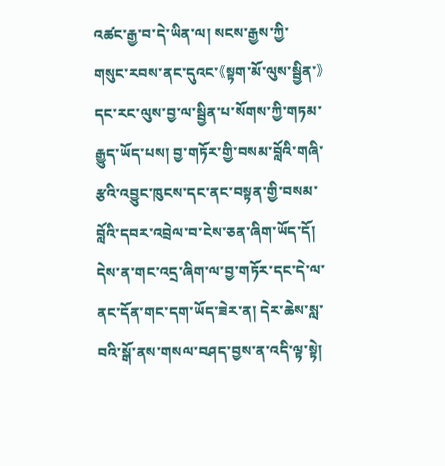འཚང་རྒྱ་བ་དེ་ཡིན་ལ། སངས་རྒྱས་ཀྱི་གསུང་རབས་ནང་དུའང་《སྟག་མོ་ལུས་སྦྱིན་》དང་རང་ལུས་བྱ་ལ་སྦྱིན་པ་སོགས་ཀྱི་གཏམ་རྒྱུད་ཡོད་པས། བྱ་གཏོར་གྱི་བསམ་བློའི་གཞི་རྩའི་འབྱུང་ཁུངས་དང་ནང་བསྟན་གྱི་བསམ་བློའི་དབར་འབྲེལ་བ་ངེས་ཅན་ཞིག་ཡོད་དོ།
དེས་ན་གང་འདྲ་ཞིག་ལ་བྱ་གཏོར་དང་དེ་ལ་ནང་དོན་གང་དག་ཡོད་ཟེར་ན། དེར་ཆེས་སླ་བའི་སྒོ་ནས་གསལ་བཤད་བྱས་ན་འདི་ལྟ་སྟེ།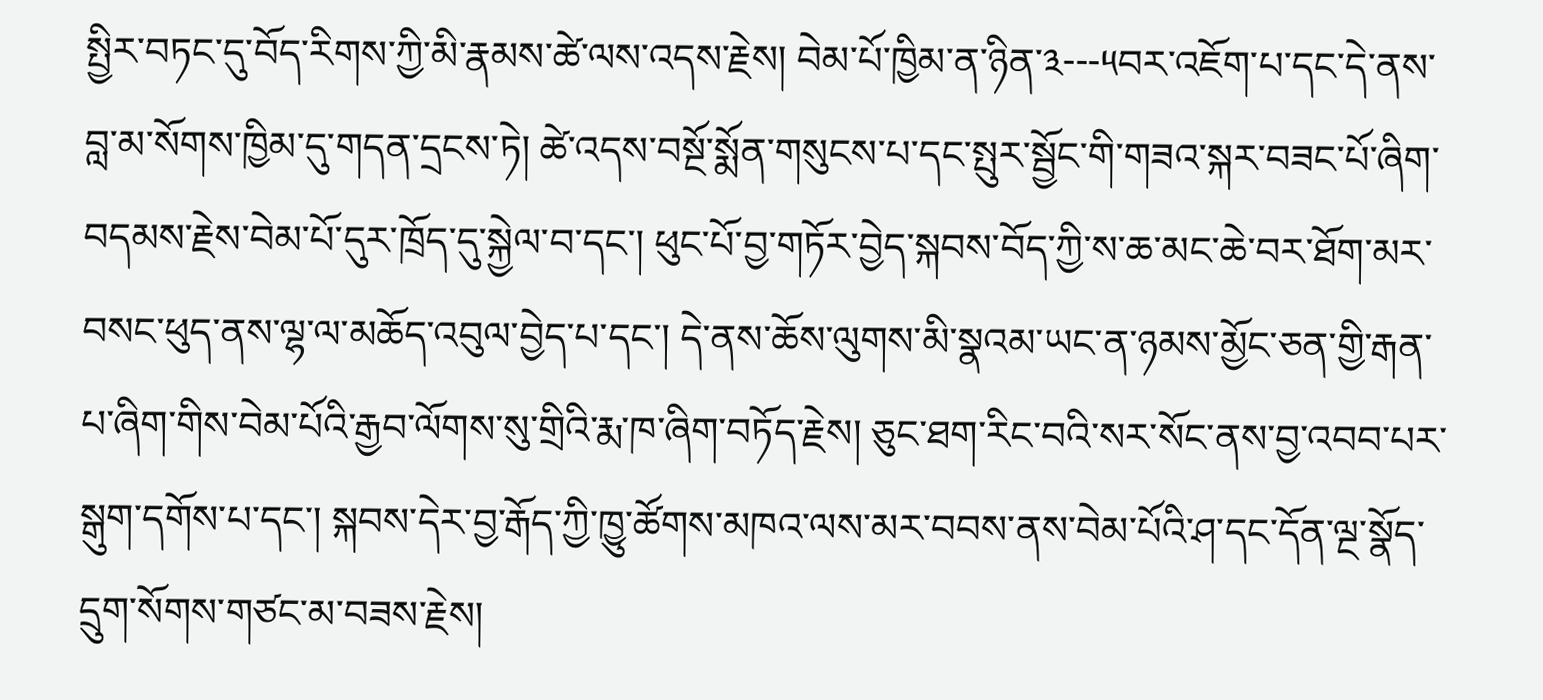སྤྱིར་བཏང་དུ་བོད་རིགས་ཀྱི་མི་རྣམས་ཚེ་ལས་འདས་རྗེས། བེམ་པོ་ཁྱིམ་ན་ཉིན་༣---༥བར་འཇོག་པ་དང་དེ་ནས་བླ་མ་སོགས་ཁྱིམ་དུ་གདན་དྲངས་ཏེ། ཚེ་འདས་བསྔོ་སྨོན་གསུངས་པ་དང་སྤུར་སྦྱོང་གི་གཟའ་སྐར་བཟང་པོ་ཞིག་བདམས་རྗེས་བེམ་པོ་དུར་ཁྲོད་དུ་སྐྱེལ་བ་དང་། ཕུང་པོ་བྱ་གཏོར་བྱེད་སྐབས་བོད་ཀྱི་ས་ཆ་མང་ཆེ་བར་ཐོག་མར་བསང་ཕུད་ནས་ལྷ་ལ་མཆོད་འབུལ་བྱེད་པ་དང་། དེ་ནས་ཆོས་ལུགས་མི་སྣའམ་ཡང་ན་ཉམས་མྱོང་ཅན་གྱི་རྒན་པ་ཞིག་གིས་བེམ་པོའི་རྒྱབ་ལོགས་སུ་གྲིའི་རྨ་ཁ་ཞིག་བཏོད་རྗེས། ཅུང་ཐག་རིང་བའི་སར་སོང་ནས་བྱ་འབབ་པར་སྒུག་དགོས་པ་དང་། སྐབས་དེར་བྱ་རྒོད་ཀྱི་ཁྱུ་ཚོགས་མཁའ་ལས་མར་བབས་ནས་བེམ་པོའི་ཤ་དང་དོན་ལྔ་སྣོད་དྲུག་སོགས་གཙང་མ་བཟས་རྗེས།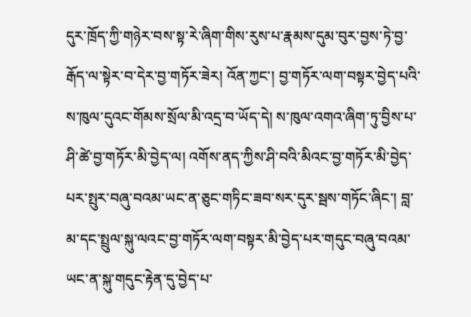དུར་ཁྲོད་ཀྱི་གཉེར་བས་སྟ་རེ་ཞིག་གིས་རུས་པ་རྣམས་དུམ་བུར་བྱས་ཏེ་བྱ་རྒོད་ལ་སྟེར་བ་དེར་བྱ་གཏོར་ཟེར། འོན་ཀྱང་། བྱ་གཏོར་ལག་བསྟར་བྱེད་པའི་ས་ཁུལ་དུའང་གོམས་སྲོལ་མི་འདྲ་བ་ཡོད་དེ། ས་ཁུལ་འགའ་ཞིག་ཏུ་བྱིས་པ་ཤི་ཚེ་བྱ་གཏོར་མི་བྱེད་ལ། འགོས་ནད་ཀྱིས་ཤི་བའི་མིའང་བྱ་གཏོར་མི་བྱེད་པར་སྤུར་བཞུ་བའམ་ཡང་ན་ཅུང་གཏིང་ཟབ་སར་དུར་སྦས་གཏོང་ཞིང་། བླ་མ་དང་སྤྲུལ་སྐུ་ལའང་བྱ་གཏོར་ལག་བསྟར་མི་བྱེད་པར་གདུང་བཞུ་བའམ་ཡང་ན་སྐུ་གདུང་རྟེན་དུ་བྱེད་པ་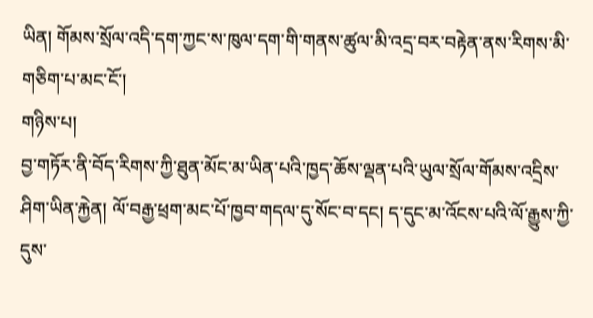ཡིན། གོམས་སྲོལ་འདི་དག་ཀྱང་ས་ཁུལ་དག་གི་གནས་ཚུལ་མི་འདྲ་བར་བརྟེན་ནས་རིགས་མི་གཅིག་པ་མང་ངོ་།
གཉིས་པ།
བྱ་གཏོར་ནི་བོད་རིགས་ཀྱི་ཐུན་མོང་མ་ཡིན་པའི་ཁྱད་ཆོས་ལྡན་པའི་ཡུལ་སྲོལ་གོམས་འདྲིས་ཤིག་ཡིན་རྐྱེན། ལོ་བརྒྱ་ཕྲག་མང་པོ་ཁྱབ་གདལ་དུ་སོང་བ་དང། ད་དུང་མ་འོངས་པའི་ལོ་རྒྱུས་ཀྱི་དུས་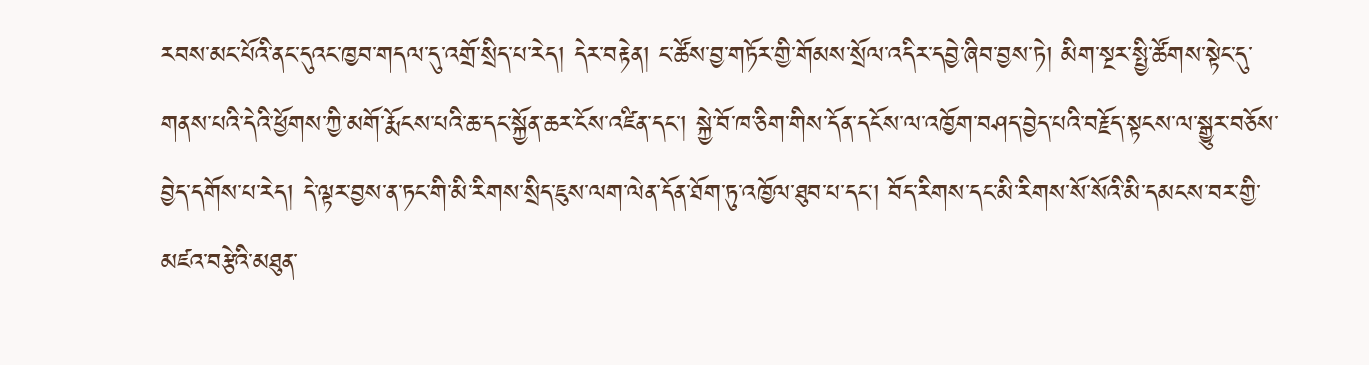རབས་མང་པོའི་ནང་དུའང་ཁྱབ་གདལ་དུ་འགྲོ་སྲིད་པ་རེད། དེར་བརྟེན། ང་ཚོས་བྱ་གཏོར་གྱི་གོམས་སྲོལ་འདིར་དབྱེ་ཞིབ་བྱས་ཏེ། མིག་སྔར་སྤྱི་ཚོགས་སྟེང་དུ་གནས་པའི་དེའི་ཕྱོགས་ཀྱི་མགོ་རྨོངས་པའི་ཆ་དང་སྐྱོན་ཆར་ངོས་འཛིན་དང་། སྐྱེ་བོ་ཁ་ཅིག་གིས་དོན་དངོས་ལ་འཁྱོག་བཤད་བྱེད་པའི་བརྗོད་སྟངས་ལ་སྒྱུར་བཅོས་བྱེད་དགོས་པ་རེད། དེ་ལྟར་བྱས་ན་ཏང་གི་མི་རིགས་སྲིད་ཇུས་ལག་ལེན་དོན་ཐོག་ཏུ་འཁྱོལ་ཐུབ་པ་དང་། བོད་རིགས་དང་མི་རིགས་སོ་སོའི་མི་དམངས་བར་གྱི་མཛའ་བརྩེའི་མཐུན་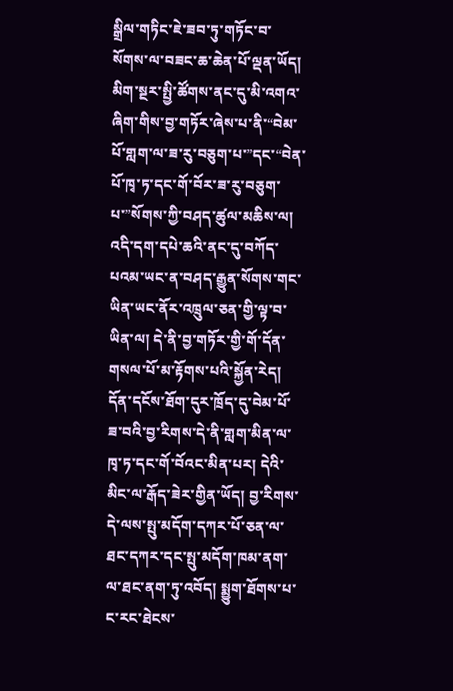སྒྲིལ་གཏིང་ཇེ་ཟབ་ཏུ་གཏོང་བ་སོགས་ལ་བཟང་ཆ་ཆེན་པོ་ལྡན་ཡོད།
མིག་སྔར་སྤྱི་ཚོགས་ནང་དུ་མི་འགའ་ཞིག་གིས་བྱ་གཏོར་ཞེས་པ་ནི་“བེམ་པོ་གླག་ལ་ཟ་རུ་བཅུག་པ་”དང་“བེན་པོ་ཁྭ་ཏ་དང་གོ་བོར་ཟ་རུ་བཅུག་པ་”སོགས་ཀྱི་བཤད་ཚུལ་མཆིས་ལ། འདི་དག་དཔེ་ཆའི་ནང་དུ་བཀོད་པའམ་ཡང་ན་བཤད་རྒྱུན་སོགས་གང་ཡིན་ཡང་ནོར་འཁྲུལ་ཅན་གྱི་ལྟ་བ་ཡིན་ལ། དེ་ནི་བྱ་གཏོར་གྱི་གོ་དོན་གསལ་པོ་མ་རྟོགས་པའི་སྐྱོན་རེད། དོན་དངོས་ཐོག་དུར་ཁྲོད་དུ་བེམ་པོ་ཟ་བའི་བྱ་རིགས་དེ་ནི་གླག་མིན་ལ་ཁྭ་ཏ་དང་གོ་བོའང་མིན་པར། དེའི་མིང་ལ་རྒོད་ཟེར་གྱིན་ཡོད། བྱ་རིགས་དེ་ལས་སྤུ་མདོག་དཀར་པོ་ཅན་ལ་ཐང་དཀར་དང་སྤུ་མདོག་ཁམ་ནག་ལ་ཐང་ནག་ཏུ་འབོད། སྨྱུག་ཐོགས་པ་ང་རང་ཐེངས་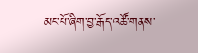མང་པོ་ཞིག་བྱ་རྒོད་འཚོ་གནས་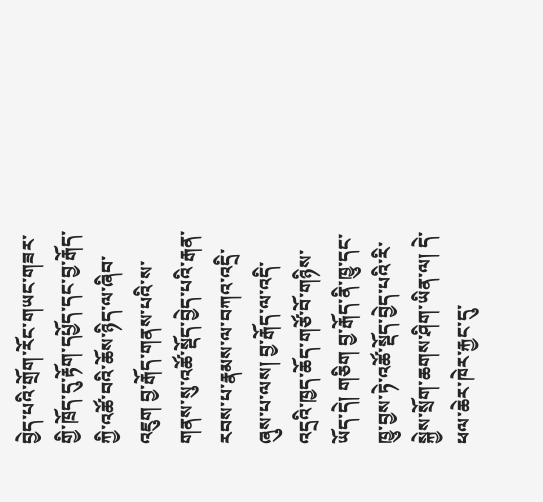བྱེད་པའི་གྲོག་རོང་གཡང་གཟར་གྱི་ཁྲོད་དུ་རྟོག་དཔྱོད་དང་བྱ་རྒོད་ཀྱི་འཚོ་བའི་ཆོས་ཉིད་ལ་ཞིབ་འཇུག བྱ་རྒོད་གནས་པའི་ས་གནས་སུ་འཚོ་སྡོད་བྱེད་པའི་རྒན་རབས་པ་རྣམས་ལ་བཀའ་འདྲི་ཞུས་པ་ལས། བྱ་རྒོད་ལ་འདི་འདྲའི་ཁྱད་ཆོད་གཙོ་བོ་གཉིས་ཡོད་དེ། གཅིག བྱ་རྒོད་ནི་ཁྱུ་དང་ཁྱུ་བྱས་ཏེ་འཚོ་སྡོད་བྱེད་པའི་རི་སྐྱེས་སྲོག་ཆགས་ཤིག་ཡིན་ལ། དེ་ཕལ་ཆེར་ཁེར་རྐྱང་དུ་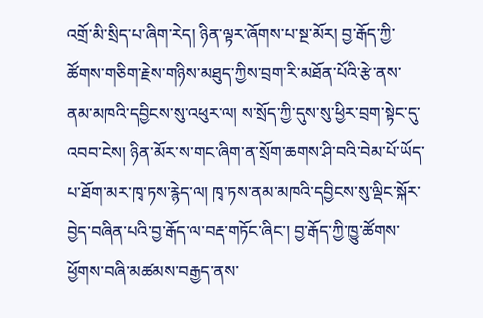འགྲོ་མི་སྲིད་པ་ཞིག་རེད། ཉིན་ལྟར་ཞོགས་པ་སྔ་མོར། བྱ་རྒོད་ཀྱི་ཚོགས་གཅིག་རྗེས་གཉིས་མཐུད་ཀྱིས་བྲག་རི་མཐོན་པོའི་རྩེ་ནས་ནམ་མཁའི་དབྱིངས་སུ་འཕུར་ལ། ས་སྲོད་ཀྱི་དུས་སུ་ཕྱིར་བྲག་སྟེང་དུ་འབབ་ངེས། ཉིན་མོར་ས་གང་ཞིག་ན་སྲོག་ཆགས་ཤི་བའི་བེམ་པོ་ཡོད་པ་ཐོག་མར་ཁྭ་ཏས་རྙེད་ལ། ཁྭ་ཏས་ནམ་མཁའི་དབྱིངས་སུ་ལྡིང་སྐོར་བྱེད་བཞིན་པའི་བྱ་རྒོད་ལ་བརྡ་གཏོང་ཞིང་། བྱ་རྒོད་ཀྱི་ཁྱུ་ཚོགས་ཕྱོགས་བཞི་མཚམས་བརྒྱད་ནས་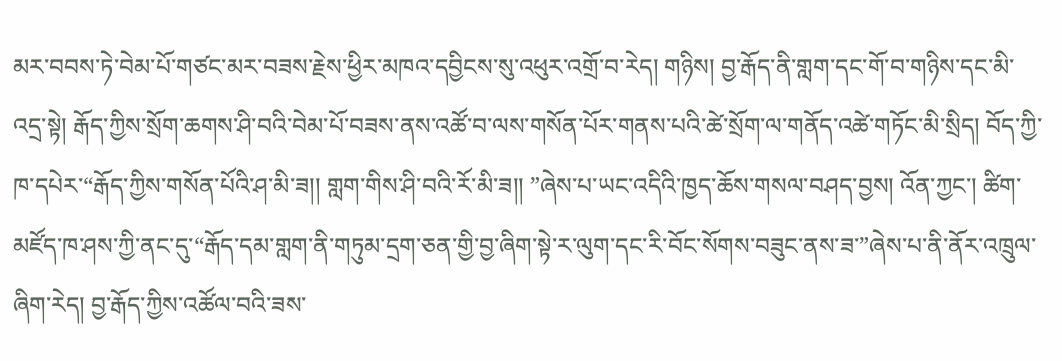མར་བབས་ཏེ་བེམ་པོ་གཙང་མར་བཟས་རྗེས་ཕྱིར་མཁའ་དབྱིངས་སུ་འཕུར་འགྲོ་བ་རེད། གཉིས། བྱ་རྒོད་ནི་གླག་དང་གོ་བ་གཉིས་དང་མི་འདྲ་སྟེ། རྒོད་ཀྱིས་སྲོག་ཆགས་ཤི་བའི་བེམ་པོ་བཟས་ནས་འཚོ་བ་ལས་གསོན་པོར་གནས་པའི་ཚེ་སྲོག་ལ་གནོད་འཚེ་གཏོང་མི་སྲིད། བོད་ཀྱི་ཁ་དཔེར་“རྒོད་ཀྱིས་གསོན་པོའི་ཤ་མི་ཟ།། གླག་གིས་ཤི་བའི་རོ་མི་ཟ།། ”ཞེས་པ་ཡང་འདིའི་ཁྱད་ཆོས་གསལ་བཤད་བྱས། འོན་ཀྱང་། ཚིག་མཛོད་ཁ་ཤས་ཀྱི་ནང་དུ་“རྒོད་དམ་གླག་ནི་གཏུམ་དྲག་ཅན་གྱི་བྱ་ཞིག་སྟེ་ར་ལུག་དང་རི་བོང་སོགས་བཟུང་ནས་ཟ་”ཞེས་པ་ནི་ནོར་འཁྲུལ་ཞིག་རེད། བྱ་རྒོད་ཀྱིས་འཚོལ་བའི་ཟས་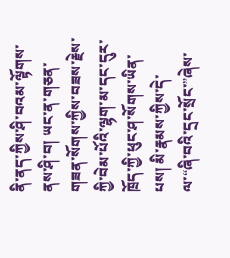ནི་ནད་ཀྱིས་ཤི་བའམ་ལྟོགས་ནས་ཤི་བ། ཡང་ན་གཅན་གཟན་སོགས་ཀྱིས་བཟས་རྗེས་ཀྱི་བེམ་པོའི་ལྷག་མ་དང་དུར་ཁྲོད་ཀྱི་ཕུང་ཤ་སོགས་ཡིན་པས། མི་རྣམས་ཀྱིས་དེ་ལ་“ཞི་བའི་དྲང་སྲོང་”ཞེས་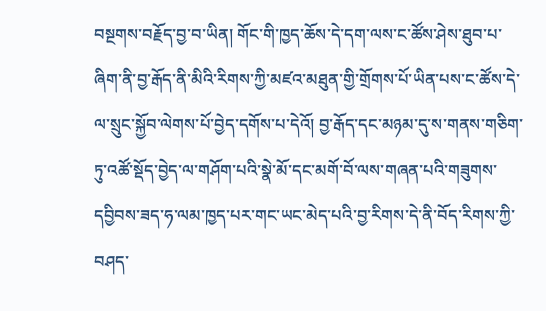བསྔགས་བརྗོད་བྱ་བ་ཡིན། གོང་གི་ཁྱད་ཆོས་དེ་དག་ལས་ང་ཚོས་ཤེས་ཐུབ་པ་ཞིག་ནི་བྱ་རྒོད་ནི་མིའི་རིགས་ཀྱི་མཛའ་མཐུན་གྱི་གྲོགས་པོ་ཡིན་པས་ང་ཚོས་དེ་ལ་སྲུང་སྐྱོབ་ལེགས་པོ་བྱེད་དགོས་པ་དེའོ། བྱ་རྒོད་དང་མཉམ་དུ་ས་གནས་གཅིག་ཏུ་འཚོ་སྡོད་བྱེད་ལ་གཤོག་པའི་སྣེ་མོ་དང་མགོ་བོ་ལས་གཞན་པའི་གཟུགས་དབྱིབས་ཟད་ཧ་ལམ་ཁྱད་པར་གང་ཡང་མེད་པའི་བྱ་རིགས་དེ་ནི་བོད་རིགས་ཀྱི་བཤད་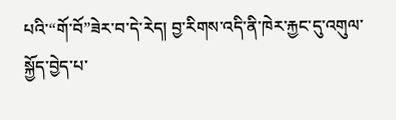པའི་“གོ་བོ”ཟེར་བ་དེ་རེད། བྱ་རིགས་འདི་ནི་ཁེར་རྐྱང་དུ་འགུལ་སྐྱོད་བྱེད་པ་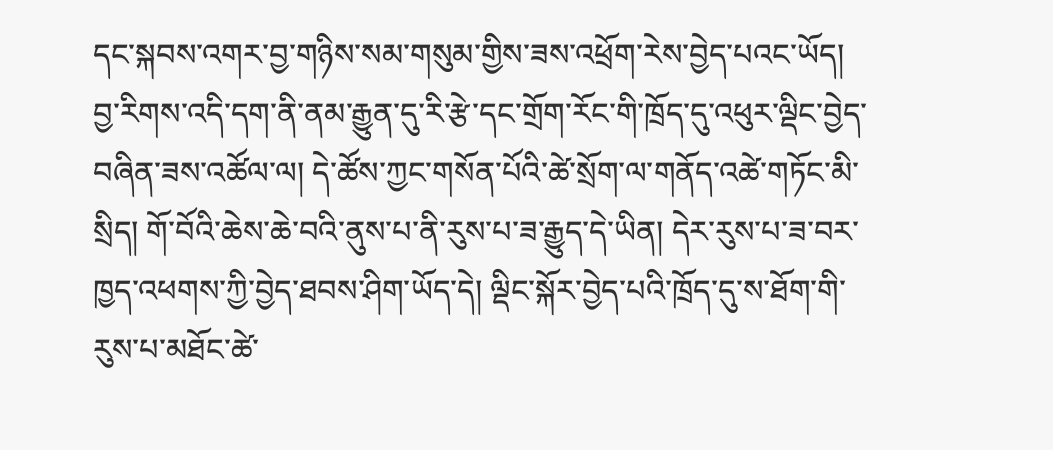དང་སྐབས་འགར་བྱ་གཉིས་སམ་གསུམ་གྱིས་ཟས་འཕྲོག་རེས་བྱེད་པའང་ཡོད། བྱ་རིགས་འདི་དག་ནི་ནམ་རྒྱུན་དུ་རི་རྩེ་དང་གྲོག་རོང་གི་ཁྲོད་དུ་འཕུར་ལྡིང་བྱེད་བཞིན་ཟས་འཚོལ་ལ། དེ་ཚོས་ཀྱང་གསོན་པོའི་ཚེ་སྲོག་ལ་གནོད་འཚེ་གཏོང་མི་སྲིད། གོ་བོའི་ཆེས་ཆེ་བའི་ནུས་པ་ནི་རུས་པ་ཟ་རྒྱུད་དེ་ཡིན། དེར་རུས་པ་ཟ་བར་ཁྱད་འཕགས་ཀྱི་བྱེད་ཐབས་ཤིག་ཡོད་དེ། ལྡིང་སྐོར་བྱེད་པའི་ཁྲོད་དུ་ས་ཐོག་གི་རུས་པ་མཐོང་ཚེ་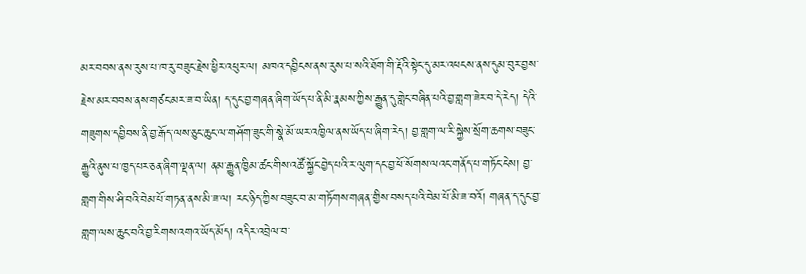མར་བབས་ནས་རུས་པ་ཁ་རུ་བཟུང་རྗེས་ཕྱིར་འཕུར་ལ། མཁའ་དབྱིངས་ནས་རུས་པ་སའི་ཐོག་གི་རྡོའི་སྟེང་དུ་མར་འཕངས་ནས་དུམ་བུར་བྱས་རྗེས་མར་བབས་ནས་གཙང་མར་ཟ་བ་ཡིན། ད་དུང་བྱ་གཞན་ཞིག་ཡོད་པ་ནི་མི་རྣམས་ཀྱིས་རྒྱུན་དུ་གླེང་བཞིན་པའི་བྱ་གླག་ཟེར་བ་དེ་རེད། དེའི་གཟུགས་དབྱིབས་ནི་བྱ་རྒོད་ལས་ཅུང་ཆུང་ལ་གཤོག་ཟུང་གི་སྣེ་མོ་ཡར་འཁྱིལ་ནས་ཡོད་པ་ཞིག་རེད། བྱ་གླག་ལ་རི་སྐྱེས་སྲོག་ཆགས་བཟུང་རྒྱུའི་ནུས་པ་ཁྱད་པར་ཅན་ཞིག་ལྡན་ལ། ནམ་རྒྱུན་ཁྱིམ་ཚང་གིས་འཚོ་སྐྱོང་བྱེད་པའི་ར་ལུག་དང་བྱ་ཕོ་སོགས་ལའང་གནོད་པ་གཏོང་ངེས། བྱ་གླག་གིས་ཤི་བའི་བེམ་པོ་གཏན་ནས་མི་ཟ་ལ། རང་ཉིད་ཀྱིས་བཟུང་བ་མ་གཏོགས་གཞན་གྱིས་བསད་པའི་བེམ་པོ་མི་ཟ་བའོ། གཞན་ད་དུང་བྱ་གླག་ལས་ཆུང་བའི་བྱ་རིགས་འགའ་ཡོད་མོད། འདིར་འབྲེལ་བ་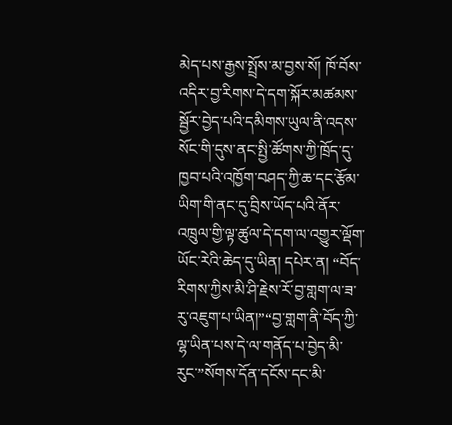མེད་པས་རྒྱས་སྤྲོས་མ་བྱས་སོ། ཁོ་བོས་འདིར་བྱ་རིགས་དེ་དག་སྐོར་མཚམས་སྦྱོར་བྱེད་པའི་དམིགས་ཡུལ་ནི་འདས་སོང་གི་དུས་ནང་སྤྱི་ཚོགས་ཀྱི་ཁྲོད་དུ་ཁྱབ་པའི་འཁྱོག་བཤད་ཀྱི་ཆ་དང་རྩོམ་ཡིག་གི་ནང་དུ་བྲིས་ཡོད་པའི་ནོར་འཁྲུལ་གྱི་ལྟ་ཚུལ་དེ་དག་ལ་འགྱུར་ལྡོག་ཡོང་རེའི་ཆེད་དུ་ཡིན། དཔེར་ན། “བོད་རིགས་ཀྱིས་མི་ཤི་རྗེས་རོ་བྱ་གླག་ལ་ཟ་རུ་འཇུག་པ་ཡིན།”“བྱ་གླག་ནི་བོད་ཀྱི་ལྷ་ཡིན་པས་དེ་ལ་གནོད་པ་བྱེད་མི་རུང་”སོགས་དོན་དངོས་དང་མི་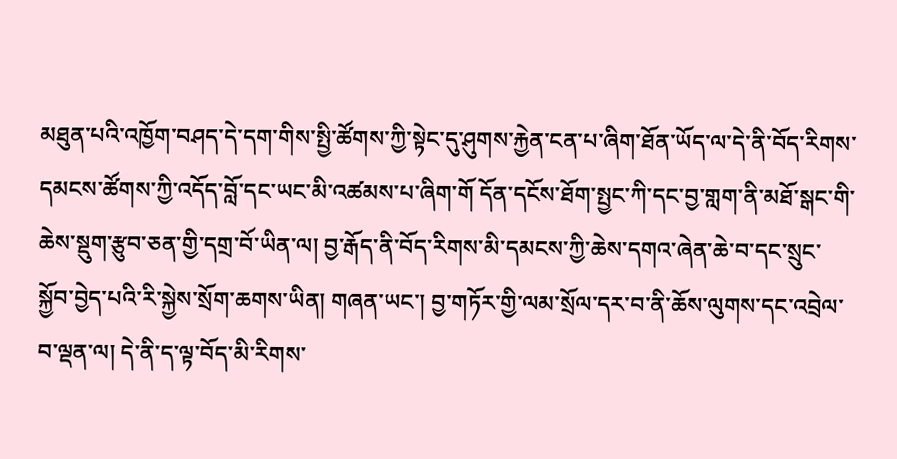མཐུན་པའི་འཁྱོག་བཤད་དེ་དག་གིས་སྤྱི་ཚོགས་ཀྱི་སྟེང་དུ་ཤུགས་རྐྱེན་ངན་པ་ཞིག་ཐོན་ཡོད་ལ་དེ་ནི་བོད་རིགས་དམངས་ཚོགས་ཀྱི་འདོད་བློ་དང་ཡང་མི་འཚམས་པ་ཞིག་གོ དོན་དངོས་ཐོག་སྤྱང་ཀི་དང་བྱ་གླག་ནི་མཐོ་སྒང་གི་ཆེས་སྡུག་རྩུབ་ཅན་གྱི་དགྲ་བོ་ཡིན་ལ། བྱ་རྒོད་ནི་བོད་རིགས་མི་དམངས་ཀྱི་ཆེས་དགའ་ཞེན་ཆེ་བ་དང་སྲུང་སྐྱོབ་བྱེད་པའི་རི་སྐྱེས་སྲོག་ཆགས་ཡིན། གཞན་ཡང་། བྱ་གཏོར་གྱི་ལམ་སྲོལ་དར་བ་ནི་ཆོས་ལུགས་དང་འབྲེལ་བ་ལྡན་ལ། དེ་ནི་ད་ལྟ་བོད་མི་རིགས་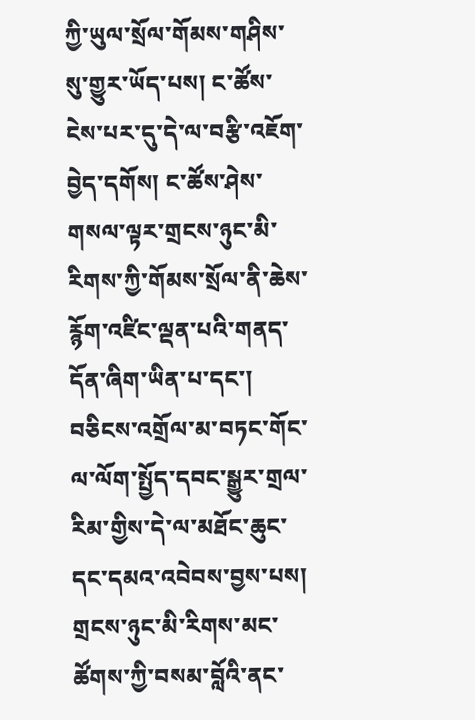ཀྱི་ཡུལ་སྲོལ་གོམས་གཤིས་སུ་གྱུར་ཡོད་པས། ང་ཚོས་ངེས་པར་དུ་དེ་ལ་བརྩི་འཇོག་བྱེད་དགོས། ང་ཚོས་ཤེས་གསལ་ལྟར་གྲངས་ཉུང་མི་རིགས་ཀྱི་གོམས་སྲོལ་ནི་ཆེས་རྙོག་འཛིང་ལྡན་པའི་གནད་དོན་ཞིག་ཡིན་པ་དང་། བཅིངས་འགྲོལ་མ་བཏང་གོང་ལ་ལོག་སྤྱོད་དབང་སྒྱུར་གྲལ་རིམ་གྱིས་དེ་ལ་མཐོང་ཆུང་དང་དམའ་འབེབས་བྱས་པས། གྲངས་ཉུང་མི་རིགས་མང་ཚོགས་ཀྱི་བསམ་བློའི་ནང་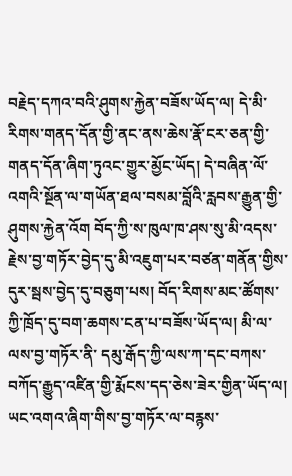བརྗེད་དཀའ་བའི་ཤུགས་རྐྱེན་བཟོས་ཡོད་ལ། དེ་མི་རིགས་གནད་དོན་གྱི་ནང་ནས་ཆེས་རྣོ་ངར་ཅན་གྱི་གནད་དོན་ཞིག་ཏུའང་གྱུར་མྱོང་ཡོད། དེ་བཞིན་ལོ་འགའི་སྔོན་ལ་གཡོན་ཐལ་བསམ་བློའི་རླབས་རྒྱུན་གྱི་ཤུགས་རྐྱེན་འོག བོད་ཀྱི་ས་ཁུལ་ཁ་ཤས་སུ་མི་འདས་རྗེས་བྱ་གཏོར་བྱེད་དུ་མི་འཇུག་པར་བཙན་གནོན་གྱིས་དུར་སྦས་བྱེད་དུ་བཅུག་པས། བོད་རིགས་མང་ཚོགས་ཀྱི་ཁྲོད་དུ་བག་ཆགས་ངན་པ་བཟོས་ཡོད་ལ། མི་ལ་ལས་བྱ་གཏོར་ནི་ དམུ་རྒོད་ཀྱི་ལས་ཀ་དང་བཀས་བཀོད་རྒྱུད་འཛིན་གྱི་རྨོངས་དད་ཅེས་ཟེར་གྱིན་ཡོད་ལ། ཡང་འགའ་ཞིག་གིས་བྱ་གཏོར་ལ་བརྙས་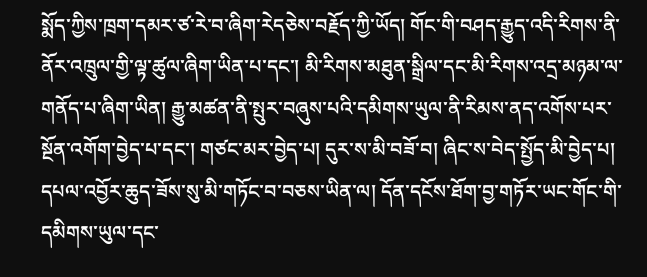སྨོད་ཀྱིས་ཁྲག་དམར་ཙ་རེ་བ་ཞིག་རེདཅེས་བརྗོད་ཀྱི་ཡོད། གོང་གི་བཤད་རྒྱུད་འདི་རིགས་ནི་ནོར་འཁྲུལ་གྱི་ལྟ་ཚུལ་ཞིག་ཡིན་པ་དང་། མི་རིགས་མཐུན་སྒྲིལ་དང་མི་རིགས་འདྲ་མཉམ་ལ་གནོད་པ་ཞིག་ཡིན། རྒྱུ་མཚན་ནི་སྤུར་བཞུས་པའི་དམིགས་ཡུལ་ནི་རིམས་ནད་འགོས་པར་སྔོན་འགོག་བྱེད་པ་དང་། གཙང་མར་བྱེད་པ། དུར་ས་མི་བཟོ་བ། ཞིང་ས་བེད་སྤྱོད་མི་བྱེད་པ། དཔལ་འབྱོར་ཆུད་ཟོས་སུ་མི་གཏོང་བ་བཅས་ཡིན་ལ། དོན་དངོས་ཐོག་བྱ་གཏོར་ཡང་གོང་གི་དམིགས་ཡུལ་དང་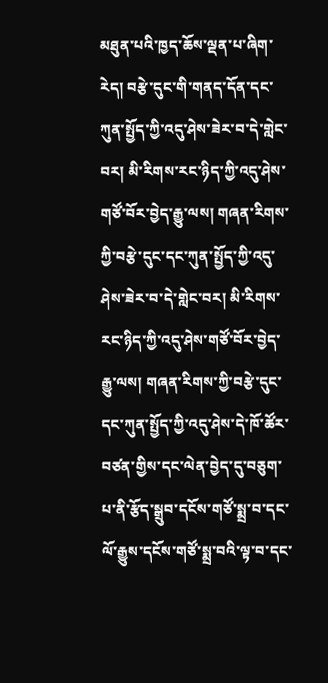མཐུན་པའི་ཁྱད་ཆོས་ལྡན་པ་ཞིག་རེད། བརྩེ་དུང་གི་གནད་དོན་དང་ཀུན་སྤྱོད་ཀྱི་འདུ་ཤེས་ཟེར་བ་དེ་གླེང་བར། མི་རིགས་རང་ཉིད་ཀྱི་འདུ་ཤེས་གཙོ་བོར་བྱེད་རྒྱུ་ལས། གཞན་རིགས་ཀྱི་བརྩེ་དུང་དང་ཀུན་སྤྱོད་ཀྱི་འདུ་ཤེས་ཟེར་བ་དེ་གླེང་བར། མི་རིགས་རང་ཉིད་ཀྱི་འདུ་ཤེས་གཙོ་བོར་བྱེད་རྒྱུ་ལས། གཞན་རིགས་ཀྱི་བརྩེ་དུང་དང་ཀུན་སྤྱོད་ཀྱི་འདུ་ཤེས་དེ་ཁོ་ཚོར་བཙན་གྱིས་དང་ལེན་བྱེད་དུ་བཅུག་པ་ནི་རྩོད་སྒྲུབ་དངོས་གཙོ་སྨྲ་བ་དང་ལོ་རྒྱུས་དངོས་གཙོ་སྨྲ་བའི་ལྟ་བ་དང་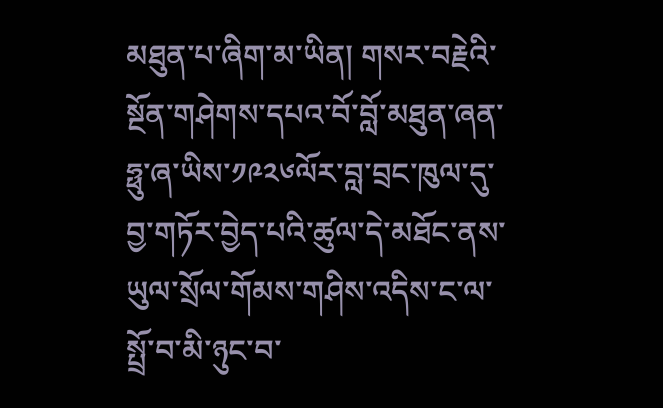མཐུན་པ་ཞིག་མ་ཡིན། གསར་བརྗེའི་སྔོན་གཤེགས་དཔའ་བོ་བློ་མཐུན་ཞན་ཧྥུ་ཞ་ཡིས་༡༩༢༦ལོར་བླ་བྲང་ཁུལ་དུ་བྱ་གཏོར་བྱེད་པའི་ཚུལ་དེ་མཐོང་ནས་ཡུལ་སྲོལ་གོམས་གཤིས་འདིས་ང་ལ་སྤྲོ་བ་མི་ཉུང་བ་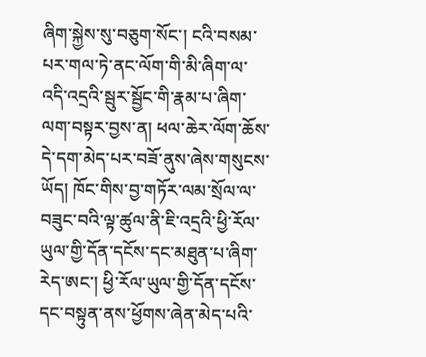ཞིག་སྐྱེས་སུ་བཅུག་སོང་། ངའི་བསམ་པར་གལ་ཏེ་ནང་ལོག་གི་མི་ཞིག་ལ་འདི་འདྲའི་སྦུར་སྦྱོང་གི་རྣམ་པ་ཞིག་ལག་བསྟར་བྱས་ན། ཕལ་ཆེར་ལོག་ཆོས་དེ་དག་མེད་པར་བཟོ་ནུས་ཞེས་གསུངས་ཡོད། ཁོང་གིས་བྱ་གཏོར་ལམ་སྲོལ་ལ་བཟུང་བའི་ལྟ་ཚུལ་ནི་ཇི་འདྲའི་ཕྱི་རོལ་ཡུལ་གྱི་དོན་དངོས་དང་མཐུན་པ་ཞིག་རེད་ཨང་། ཕྱི་རོལ་ཡུལ་གྱི་དོན་དངོས་དང་བསྟུན་ནས་ཕྱོགས་ཞེན་མེད་པའི་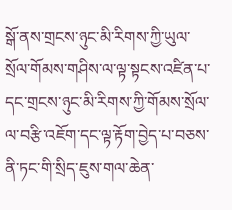སྒོ་ནས་གྲངས་ཉུང་མི་རིགས་ཀྱི་ཡུལ་སྲོལ་གོམས་གཤིས་ལ་ལྟ་སྟངས་འཛིན་པ་དང་གྲངས་ཉུང་མི་རིགས་ཀྱི་གོམས་སྲོལ་ལ་བརྩི་འཇོག་དང་ལྟ་རྟོག་བྱེད་པ་བཅས་ནི་ཏང་གི་སྲིད་ཇུས་གལ་ཆེན་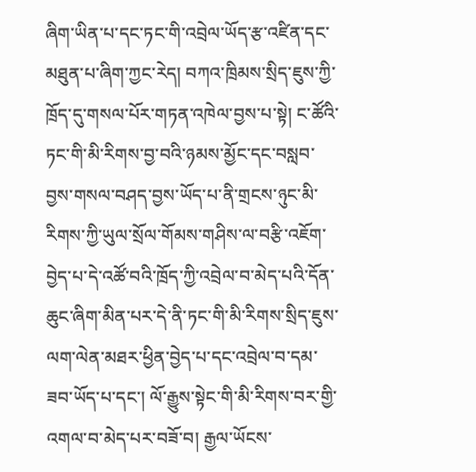ཞིག་ཡིན་པ་དང་ཏང་གི་འབྲེལ་ཡོད་རྩ་འཛིན་དང་མཐུན་པ་ཞིག་ཀྱང་རེད། བཀའ་ཁྲིམས་སྲིད་ཇུས་ཀྱི་ཁྲོད་དུ་གསལ་པོར་གཏན་འཁེལ་བྱས་པ་སྟེ། ང་ཚོའི་ཏང་གི་མི་རིགས་བྱ་བའི་ཉམས་མྱོང་དང་བསླབ་བྱས་གསལ་བཤད་བྱས་ཡོད་པ་ནི་གྲངས་ཉུང་མི་རིགས་ཀྱི་ཡུལ་སྲོལ་གོམས་གཤིས་ལ་བརྩི་འཇོག་བྱེད་པ་དེ་འཚོ་བའི་ཁྲོད་ཀྱི་འབྲེལ་བ་མེད་པའི་དོན་ཆུང་ཞིག་མིན་པར་དེ་ནི་ཏང་གི་མི་རིགས་སྲིད་ཇུས་ལག་ལེན་མཐར་ཕྱིན་བྱེད་པ་དང་འབྲེལ་བ་དམ་ཟབ་ཡོད་པ་དང་། ལོ་རྒྱུས་སྟེང་གི་མི་རིགས་བར་གྱི་འགལ་བ་མེད་པར་བཟོ་བ། རྒྱལ་ཡོངས་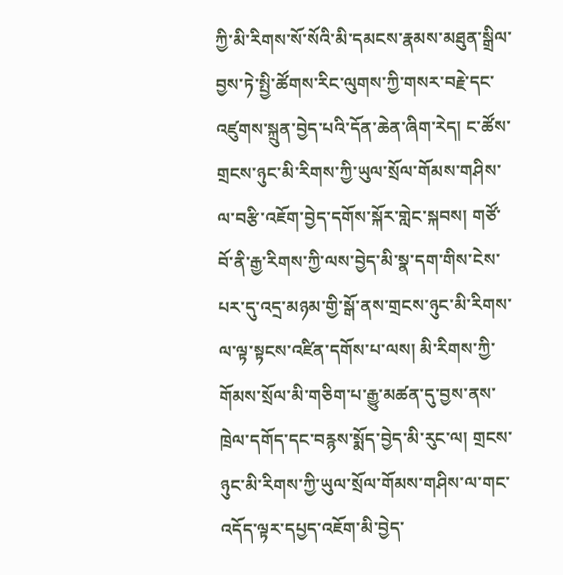ཀྱི་མི་རིགས་སོ་སོའི་མི་དམངས་རྣམས་མཐུན་སྒྲིལ་བྱས་ཏེ་སྤྱི་ཚོགས་རིང་ལུགས་ཀྱི་གསར་བརྗེ་དང་འཛུགས་སྐྲུན་བྱེད་པའི་དོན་ཆེན་ཞིག་རེད། ང་ཚོས་གྲངས་ཉུང་མི་རིགས་ཀྱི་ཡུལ་སྲོལ་གོམས་གཤིས་ལ་བརྩི་འཇོག་བྱེད་དགོས་སྐོར་གླེང་སྐབས། གཙོ་བོ་ནི་རྒྱ་རིགས་ཀྱི་ལས་བྱེད་མི་སྣ་དག་གིས་ངེས་པར་དུ་འདྲ་མཉམ་གྱི་སྒོ་ནས་གྲངས་ཉུང་མི་རིགས་ལ་ལྟ་སྟངས་འཛིན་དགོས་པ་ལས། མི་རིགས་ཀྱི་གོམས་སྲོལ་མི་གཅིག་པ་རྒྱུ་མཚན་དུ་བྱས་ནས་ཁྲེལ་དགོད་དང་བརྙས་སྨོད་བྱེད་མི་རུང་ལ། གྲངས་ཉུང་མི་རིགས་ཀྱི་ཡུལ་སྲོལ་གོམས་གཤིས་ལ་གང་འདོད་ལྟར་དཔྱད་འཇོག་མི་བྱེད་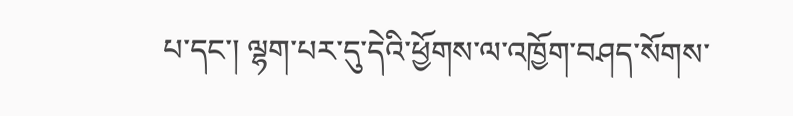པ་དང་། ལྷག་པར་དུ་དེའི་ཕྱོགས་ལ་འཁྱོག་བཤད་སོགས་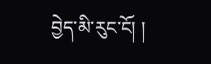བྱེད་མི་རུང་ངོ། །